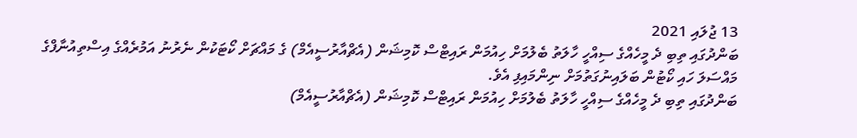13 ޖުލައި 2021
ބަންދުގައި ތިބި ދެ މީހެއްގެ ސިއްހީ ހާލަތު ބެލުމަށް ހިއުމަން ރައިޓްސް ކޮމިޝަން (އެޗްއާރުސީއެމް) ގެ މައްޗަށް ކޯޓަކުން ނެރުނު އަމުރެއްގެ އިސްތިއުނާފްގެ މައްސަލަ ހައި ކޯޓުން ބަލައިނުގަތުމަށް ނިންމައިފި އެވެ.
ބަންދުގައި ތިބި ދެ މީހެއްގެ ސިއްހީ ހާލަތު ބެލުމަށް ހިއުމަން ރައިޓްސް ކޮމިޝަން (އެޗްއާރުސީއެމް)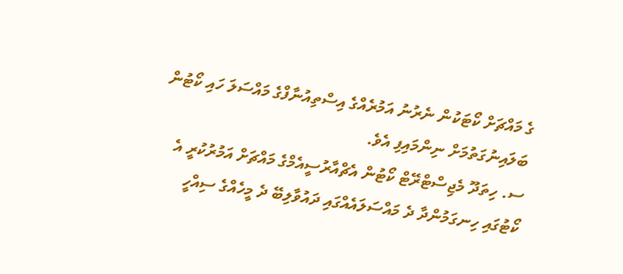ގެ މައްޗަށް ކޯޓަކުން ނެރުނު އަމުރެއްގެ އިސްތިއުނާފްގެ މައްސަލަ ހައި ކޯޓުން ބަލައިނުގަތުމަށް ނިންމައިފި އެވެ.
ސ. ހިތަދޫ މެޖިސްޓްރޭޓް ކޯޓުން އެޗްއާރުސީއެމްގެ މައްޗަށް އަމުރުކުރީ އެ ކޯޓުގައި ހިނގަމުންދާ ދެ މައްސަލައެއްގައި ދައުވާލިބޭ ދެ މީހެއްގެ ސިއްހީ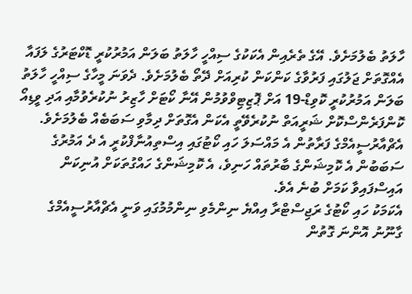ހާލަތު ބެލުމަށެވެ. އޭގެ ތެރެއިން އެކަކުގެ ސިއްހީ ހާލަތު ބަލަން އަމުރުކުރީ ޑޮކްޓަރުގެ ލަފައާ އެއްގޮތަށް ޖަލުގައި ފަރުވާގެ ކަންކަން ކުރިއަށް ދޭތޯ ބެލުމަށެވެ. ދެވަނަ މީހާގެ ސިއްހީ ހާލަތު ބަލަން އަމުރުކުރީ ކޮވިޑް-19 އަށް ޕޮޒިޓިވްވުމުން އޭނާ ކޯޓަށް ހާޒިރު ނުކުރެވުމާއި އަދި ވީޑިއޯ ކޮންފަރެންސްކޮށް ޝަރީއަތް ނުކުރެވޭތީ އެކަން އެގޮތަށް ދިމާވި ސަބަބެއް ބެލުމަށެވެ.
އެޗްއާރުސީއެމްގެ ފަރާތުން އެ މައްސަލަ ހައި ކޯޓުގައި އިސްތިއުނާފްކުރީ އެ ދެ އަމުރުގެ ސަބަބުން އެ ކޮމިޝަންގެ ބާރުތައް ހަނިވެ، އެ ކޮމިޝަންގެ ހައްގުތަކަށް އުނިކަން އައިސްފައިވާ ކަމަށް ބުނެ އެވެ.
އެކަމަކު ހައި ކޯޓުގެ ރަޖިސްޓްރާ އިއްޔެ ނިންމެވި ނިންމުމުގައި ވަނީ އެޗްއާރުސީއެމްގެ ގާނޫނު އޮންނަ ގޮތުން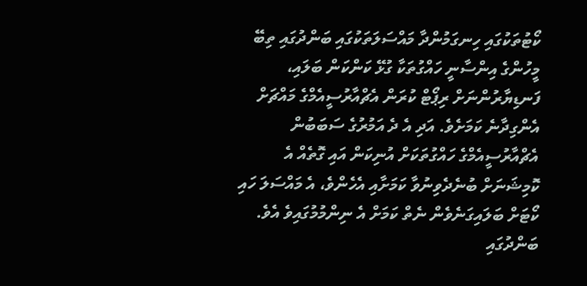ކޯޓުތަކުގައި ހިނގަމުންދާ މައްސަލަތަކުގައި ބަންދުގައި ތިބޭ މީހުންގެ އިންސާނީ ހައްގުތަކާ ގުޅޭ ކަންކަން ބަލައި، ފަނޑިޔާރުންނަށް ރިޕޯޓް ކުރަން އެޗްއާރުސީއެމްގެ މައްޗަށް އެންގިދާނެ ކަމަށެވެ. އަދި އެ ދެ އަމުރުގެ ސަބަބުން އެޗްއާރުސީއެމްގެ ހައްގުތަކަށް އުނިކަން އައި ގޮތެއް އެ ކޮމިޝަނަށް ބުނެދެވިނުވާ ކަމަށާއި އެހެންވެ، އެ މައްސަލަ ހައި ކޯޓަށް ބަލައިގަނެވެން ނެތް ކަމަށް އެ ނިންމުމުގައިވެ އެވެ.
ބަންދުގައި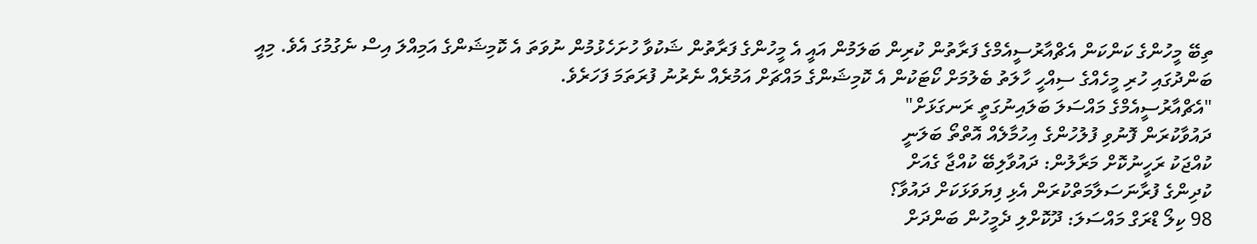ތިބޭ މީހުންގެ ކަންކަން އެޗްއާރުސީއެމްގެ ފަރާތުން ކުރިން ބަލަމުން އައީ އެ މީހުންގެ ފަރާތުން ޝަކުވާ ހުށަހެޅުމުން ނުވަތަ އެ ކޮމިޝަންގެ އަމިއްލަ އިސް ނެގުމުގަ އެވެ. މިއީ ބަންދުގައި ހުރި މީހެއްގެ ސިއްހީ ހާލަތު ބެލުމަށް ކޯޓަކުން އެ ކޮމިޝަންގެ މައްޗަށް އަމުރެއް ނެރުނު ފުރަތަމަ ފަހަރެވެ.
"އެޗްއާރުސީއެމްގެ މައްސަލަ ބަލައިނުގަތީ ރަނގަޅަށް"
ދައުވާކުރަން ފޮނުވި ފުލުހުންގެ އިހުމާލެއް އޮތްތޯ ބަލަނީ
ކުއްޖަކު ރަހީނުކޮށް މަރާލުން: ދައުވާލިބޭ ކުއްޖާ ގެއަށް
ކުދިންގެ ފުރާނަސަލާމަތްކުރަން އެޅި ފިޔަވަޅަކަށް ދައުވާ؟
98 ކިލޯ ޑްރަގް މައްސަލަ: ދޫކޮށްލި ދެމީހުން ބަންދަށް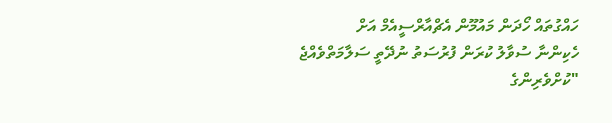ހައްގުތައް ހޯދަން މައުމޫން އެޗްއާރްސީއެމް އަށް
ހެކިންނާ ސުވާލު ކުރަން ފުރުސަތު ނުދޭތީ ސަލާމަތްވެއްޖެ
"ކުށްވެރިންގެ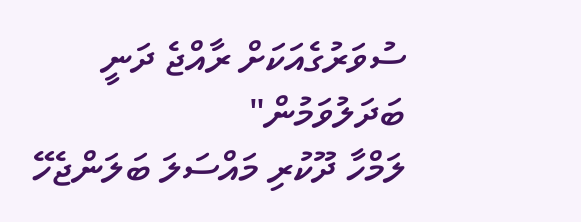ސުވަރުގެއަކަށް ރާއްޖެ ދަނީ ބަދަލުވަމުން"
ލަމްހާ ދޫކުރި މައްސަލަ ބަލަންޖެހޭ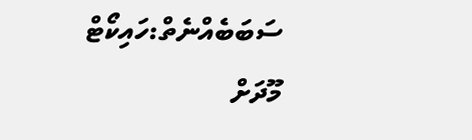ސަބަބެއްނެތް:ހައިކޯޓް
މޫދަށް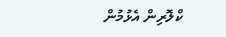ކްލޮރިން އެޅުމުން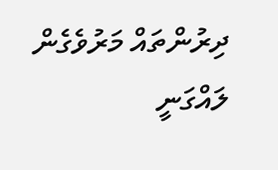ދިރުންތައް މަރުވެގެން ލައްގަނީ